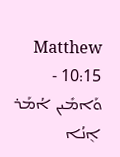Matthew 10:15 - ܘܰܐܡܺܝܢ ܐܳܡܰܪ ܐ݈ܢܳܐ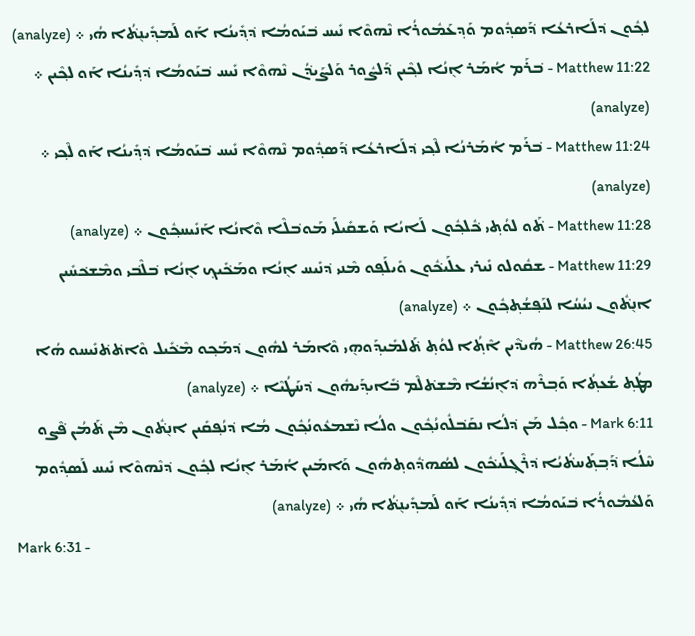ܠܟ݂ܽܘܢ ܕ݁ܠܰܐܪܥܳܐ ܕ݁ܰܣܕ݂ܽܘܡ ܘܰܕ݂ܥܰܡܽܘܪܳܐ ܢܶܗܘܶܐ ܢܺܝܚ ܒ݁ܝܰܘܡܳܐ ܕ݁ܕ݂ܺܝܢܳܐ ܐܰܘ ܠܰܡܕ݂ܺܝܢ݈ܬ݁ܳܐ ܗܳܝ ܀ (analyze)
Matthew 11:22 - ܒ݁ܪܰܡ ܐܳܡܰܪ ܐ݈ܢܳܐ ܠܟ݂ܶܝܢ ܕ݁ܰܠܨܽܘܪ ܘܰܠܨܰܝܕ݁ܳܢ ܢܶܗܘܶܐ ܢܺܝܚ ܒ݁ܝܰܘܡܳܐ ܕ݁ܕ݂ܺܝܢܳܐ ܐܰܘ ܠܟ݂ܶܝܢ ܀ (analyze)
Matthew 11:24 - ܒ݁ܪܰܡ ܐܳܡܰܪܢܳܐ ܠܶܟ݂ܝ ܕ݁ܠܰܐܪܥܳܐ ܕ݁ܰܣܕ݂ܽܘܡ ܢܶܗܘܶܐ ܢܺܝܚ ܒ݁ܝܰܘܡܳܐ ܕ݁ܕ݂ܺܝܢܳܐ ܐܰܘ ܠܶܟ݂ܝ ܀ (analyze)
Matthew 11:28 - ܬ݁ܰܘ ܠܘܳܬ݂ܝ ܟ݁ܽܠܟ݂ܽܘܢ ܠܰܐܝܳܐ ܘܰܫܩܺܝܠܰܝ ܡܰܘܒ݁ܠܶܐ ܘܶܐܢܳܐ ܐܰܢܺܝܚܟ݂ܽܘܢ ܀ (analyze)
Matthew 11:29 - ܫܩܽܘܠܘ ܢܺܝܪܝ ܥܠܰܝܟ݁ܽܘܢ ܘܺܝܠܰܦ݂ܘ ܡܶܢܝ ܕ݁ܢܺܝܚ ܐ݈ܢܳܐ ܘܡܰܟ݁ܺܝܟ݂ ܐ݈ܢܳܐ ܒ݁ܠܶܒ݁ܝ ܘܡܶܫܟ݁ܚܺܝܢ ܐܢ݈ܬ݁ܽܘܢ ܢܝܳܚܳܐ ܠܢܰܦ݂ܫܳܬ݂ܟ݂ܽܘܢ ܀ (analyze)
Matthew 26:45 - ܗܳܝܕ݁ܶܝܢ ܐܶܬ݂ܳܐ ܠܘܳܬ݂ ܬ݁ܰܠܡܺܝܕ݂ܰܘܗ݈ܝ ܘܶܐܡܰܪ ܠܗܽܘܢ ܕ݁ܡܰܟ݂ܘ ܡܶܟ݁ܺܝܠ ܘܶܐܬ݁ܬ݁ܢܺܝܚܘ ܗܳܐ ܡܛܳܬ݂ ܫܳܥܬ݂ܳܐ ܘܰܒ݂ܪܶܗ ܕ݁ܐ݈ܢܳܫܳܐ ܡܶܫܬ݁ܠܶܡ ܒ݁ܺܐܝܕ݂ܰܝܗܽܘܢ ܕ݁ܚܰܛܳܝܶܐ ܀ (analyze)
Mark 6:11 - ܘܟ݂ܽܠ ܡܰܢ ܕ݁ܠܳܐ ܢܩܰܒ݁ܠܽܘܢܳܟ݂ܽܘܢ ܘܠܳܐ ܢܶܫܡܥܽܘܢܳܟ݂ܽܘܢ ܡܳܐ ܕ݁ܢܳܦ݂ܩܺܝܢ ܐܢ݈ܬ݁ܽܘܢ ܡܶܢ ܬ݁ܰܡܳܢ ܦ݁ܶܨܘ ܚܶܠܳܐ ܕ݁ܰܒ݂ܬ݂ܰܚܬ݁ܳܝܳܐ ܕ݁ܪܶܓ݂ܠܰܝܟ݁ܽܘܢ ܠܣܳܗܕ݁ܽܘܬ݂ܗܽܘܢ ܘܰܐܡܺܝܢ ܐܳܡܰܪ ܐ݈ܢܳܐ ܠܟ݂ܽܘܢ ܕ݁ܢܶܗܘܶܐ ܢܺܝܚ ܠܰܣܕ݂ܽܘܡ ܘܰܠܥܳܡܽܘܪܳܐ ܒ݁ܝܰܘܡܳܐ ܕ݁ܕ݂ܺܝܢܳܐ ܐܰܘ ܠܰܡܕ݂ܺܝܢ݈ܬ݁ܳܐ ܗܳܝ ܀ (analyze)
Mark 6:31 -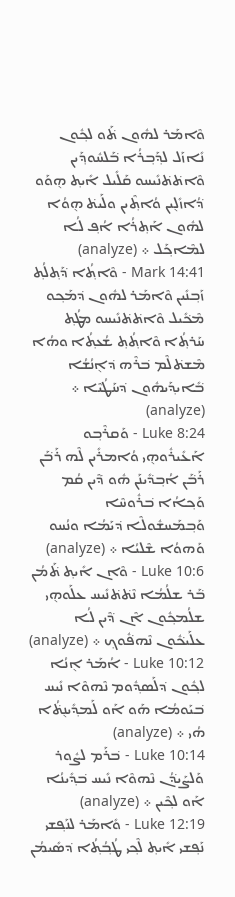ܘܶܐܡܰܪ ܠܗܽܘܢ ܬ݁ܰܘ ܠܟ݂ܽܘܢ ܢܺܐܙܰܠ ܠܕ݂ܰܒ݂ܪܳܐ ܒ݁ܰܠܚܽܘܕ݂ܰܝܢ ܘܶܐܬ݁ܬ݁ܢܺܝܚܘ ܩܰܠܺܝܠ ܐܺܝܬ݂ ܗ݈ܘܰܘ ܕ݁ܳܐܙܺܠ݈ܝܢ ܘܳܐܬ݂ܶܝܢ ܘܠܰܝܬ݁ ܗ݈ܘܳܐ ܠܗܽܘܢ ܐܰܬ݂ܪܳܐ ܐܳܦ݂ ܠܳܐ ܠܡܶܐܟ݂ܰܠ ܀ (analyze)
Mark 14:41 - ܘܶܐܬ݂ܳܐ ܕ݁ܰܬ݂ܠܳܬ݂ ܙܰܒ݂ܢܺܝܢ ܘܶܐܡܰܪ ܠܗܽܘܢ ܕ݁ܡܰܟ݂ܘ ܡܶܟ݁ܺܝܠ ܘܶܐܬ݁ܬ݁ܢܺܝܚܘ ܡܛܳܬ݂ ܚܰܪܬ݂ܳܐ ܘܶܐܬ݂ܳܬ݂ ܫܳܥܬ݂ܳܐ ܘܗܳܐ ܡܶܫܬ݁ܠܶܡ ܒ݁ܪܶܗ ܕ݁ܐ݈ܢܳܫܳܐ ܒ݁ܺܐܝܕ݂ܰܝܗܽܘܢ ܕ݁ܚܰܛܳܝܶܐ ܀ (analyze)
Luke 8:24 - ܘܰܩܪܶܒ݂ܘ ܐܰܥܺܝܪܽܘܗ݈ܝ ܘܳܐܡܪܺܝܢ ܠܶܗ ܪܰܒ݁ܰܢ ܪܰܒ݁ܰܢ ܐܳܒ݂ܕ݁ܺܝܢܰܢ ܗܽܘ ܕ݁ܶܝܢ ܩܳܡ ܘܰܟ݂ܐܳܐ ܒ݁ܪܽܘܚܶܐ ܘܰܒ݂ܡܰܚܫܽܘܠܶܐ ܕ݁ܝܰܡܳܐ ܘܢܳܚܘ ܘܰܗܘܳܐ ܫܶܠܝܳܐ ܀ (analyze)
Luke 10:6 - ܘܶܐܢ ܐܺܝܬ݂ ܬ݁ܰܡܳܢ ܒ݁ܰܪ ܫܠܳܡܳܐ ܢܶܬ݁ܬ݁ܢܺܝܚ ܥܠܰܘܗ݈ܝ ܫܠܳܡܟ݂ܽܘܢ ܐܶܢ ܕ݁ܶܝܢ ܠܳܐ ܥܠܰܝܟ݁ܽܘܢ ܢܶܗܦ݁ܽܘܟ݂ ܀ (analyze)
Luke 10:12 - ܐܳܡܰܪ ܐ݈ܢܳܐ ܠܟ݂ܽܘܢ ܕ݁ܠܰܣܕ݂ܽܘܡ ܢܶܗܘܶܐ ܢܺܝܚ ܒ݁ܝܰܘܡܳܐ ܗܰܘ ܐܰܘ ܠܰܡܕ݂ܺܝܢ݈ܬ݁ܳܐ ܗܳܝ ܀ (analyze)
Luke 10:14 - ܒ݁ܪܰܡ ܠܨܽܘܪ ܘܰܠܨܰܝܕ݁ܳܢ ܢܶܗܘܶܐ ܢܺܝܚ ܒ݁ܕ݂ܺܝܢܳܐ ܐܰܘ ܠܟ݂ܶܝܢ ܀ (analyze)
Luke 12:19 - ܘܺܐܡܰܪ ܠܢܰܦ݂ܫܝ ܢܰܦ݂ܫܝ ܐܺܝܬ݂ ܠܶܟ݂ܝ ܛܳܒ݂ܳܬ݂ܳܐ ܕ݁ܣܺܝܡܳܢ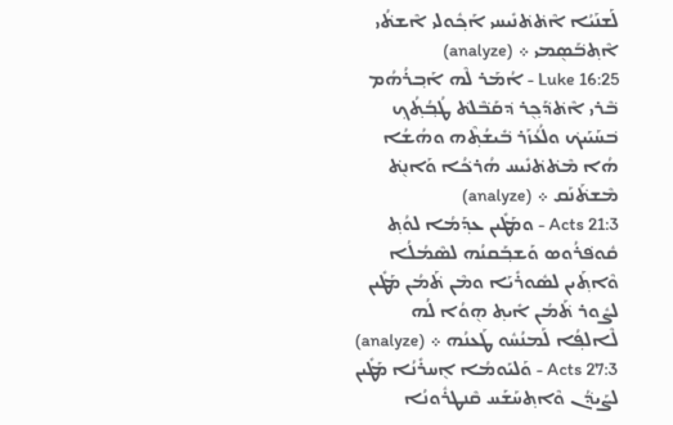ܠܰܫܢܰܝܳܐ ܐܶܬ݁ܬ݁ܢܺܝܚܝ ܐܰܟ݂ܽܘܠܝ ܐܶܫܬ݁ܳܝ ܐܶܬ݂ܒ݁ܰܣ݈ܡܝ ܀ (analyze)
Luke 16:25 - ܐܳܡܰܪ ܠܶܗ ܐܰܒ݂ܪܳܗܳܡ ܒ݁ܶܪܝ ܐܶܬ݁ܕ݁ܰܟ݂݈ܪ ܕ݁ܩܰܒ݁ܶܠܬ݁ ܛܳܒ݂ܳܬ݂ܳܟ݂ ܒ݁ܚܰܝܰܝܟ݁ ܘܠܳܥܳܙܰܪ ܒ݁ܺܝܫܳܬ݂ܶܗ ܘܗܳܫܳܐ ܗܳܐ ܡܶܬ݁ܬ݁ܢܺܝܚ ܗܳܪܟ݁ܳܐ ܘܰܐܢ݈ܬ݁ ܡܶܫܬ݁ܰܢܰܩ ܀ (analyze)
Acts 21:3 - ܘܡܰܛܺܝܢ ܥܕ݂ܰܡܳܐ ܠܘܳܬ݂ ܩܽܘܦ݁ܪܳܘܣ ܘܰܫܒ݂ܰܩܢܳܗ ܠܣܶܡܳܠܳܐ ܘܶܐܬ݂ܰܝܢ ܠܣܽܘܪܺܝܰܐ ܘܡܶܢ ܬ݁ܰܡܳܢ ܡܰܛܺܝܢ ܠܨܽܘܪ ܬ݁ܰܡܳܢ ܐܺܝܬ݂ ܗ݈ܘܳܐ ܠܳܗ ܠܶܐܠܦ݂ܳܐ ܠܰܡܢܳܚܽܘ ܛܰܥܢܳܗ ܀ (analyze)
Acts 27:3 - ܘܰܠܝܰܘܡܳܐ ܐ݈ܚܪܺܢܳܐ ܡܰܛܺܝܢ ܠܨܰܝܕ݁ܳܢ ܘܶܐܬ݂ܚܰܫܰܚ ܩܶܢܛܪܽܘܢܳܐ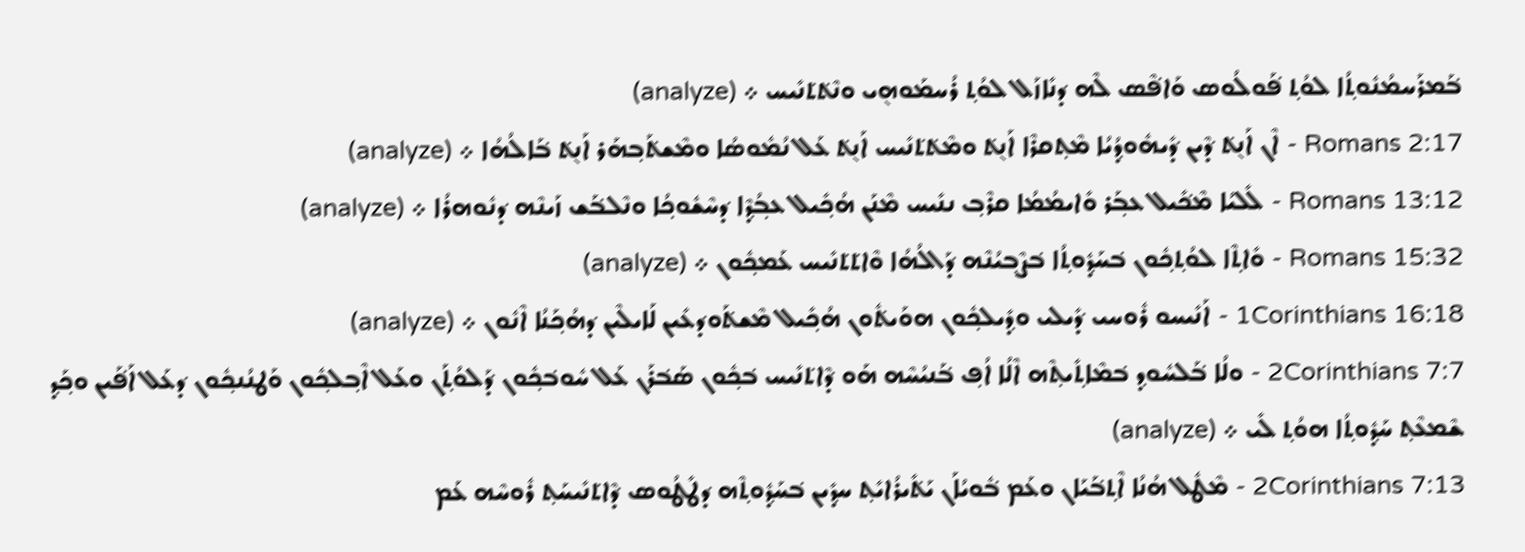ܒ݁ܰܡܪܰܚܡܳܢܽܘܬ݂ܳܐ ܠܘܳܬ݂ ܦ݁ܰܘܠܳܘܣ ܘܰܐܦ݁ܶܣ ܠܶܗ ܕ݁ܢܺܐܙܰܠ ܠܘܳܬ݂ ܪܳܚܡܰܘܗ݈ܝ ܘܢܶܬ݁ܬ݁ܢܺܝܚ ܀ (analyze)
Romans 2:17 - ܐܶܢ ܐܰܢ݈ܬ݁ ܕ݁ܶܝܢ ܕ݁ܺܝܗܽܘܕ݂ܳܝܳܐ ܡܶܬ݂ܩܪܶܐ ܐܰܢ݈ܬ݁ ܘܡܶܬ݁ܬ݁ܢܺܝܚ ܐܰܢ݈ܬ݁ ܥܰܠ ܢܳܡܽܘܣܳܐ ܘܡܶܫܬ݁ܰܒ݂ܗܰܪ ܐܰܢ݈ܬ݁ ܒ݁ܰܐܠܳܗܳܐ ܀ (analyze)
Romans 13:12 - ܠܺܠܝܳܐ ܡܶܟ݁ܺܝܠ ܥܒ݂ܰܪ ܘܺܐܝܡܳܡܳܐ ܩܪܶܒ݂ ܢܢܺܝܚ ܡܶܢܰܢ ܗܳܟ݂ܺܝܠ ܥܒ݂ܳܕ݂ܶܐ ܕ݁ܚܶܫܽܘܟ݂ܳܐ ܘܢܶܠܒ݁ܰܫ ܙܰܝܢܶܗ ܕ݁ܢܽܘܗܪܳܐ ܀ (analyze)
Romans 15:32 - ܘܺܐܬ݂ܶܐ ܠܘܳܬ݂ܟ݂ܽܘܢ ܒ݁ܚܰܕ݂ܽܘܬ݂ܳܐ ܒ݁ܨܶܒ݂ܝܳܢܶܗ ܕ݁ܰܐܠܳܗܳܐ ܘܶܐܬ݁ܬ݁ܢܺܝܚ ܥܰܡܟ݂ܽܘܢ ܀ (analyze)
1Corinthians 16:18 - ܐܰܢܺܝܚܘ ܪܽܘܚܝ ܕ݁ܺܝܠܝ ܘܕ݂ܺܝܠܟ݂ܽܘܢ ܗܘܰܝܬ݁ܽܘܢ ܗܳܟ݂ܺܝܠ ܡܶܫܬ݁ܰܘܕ݁ܥܺܝܢ ܠܰܐܝܠܶܝܢ ܕ݁ܗܳܟ݂ܰܢܳܐ ܐܶܢܽܘܢ ܀ (analyze)
2Corinthians 7:7 - ܘܠܳܐ ܒ݁ܰܠܚܽܘܕ݂ ܒ݁ܡܶܐܬ݂ܺܝܬ݂ܶܗ ܐܶܠܳܐ ܐܳܦ݂ ܒ݁ܰܢܝܳܚܶܗ ܗܰܘ ܕ݁ܶܐܬ݁ܢܺܝܚ ܒ݁ܟ݂ܽܘܢ ܣܰܒ݁ܪܰܢ ܥܰܠ ܚܽܘܒ݁ܟ݂ܽܘܢ ܕ݁ܰܠܘܳܬ݂ܰܢ ܘܥܰܠ ܐܶܒ݂ܠܟ݂ܽܘܢ ܘܰܛܢܳܢܟ݂ܽܘܢ ܕ݁ܥܰܠ ܐܰܦ݁ܰܝܢ ܘܟ݂ܰܕ݂ ܫܶܡܥܶܬ݂ ܚܰܕ݂ܽܘܬ݂ܳܐ ܗܘܳܬ݂ ܠܺܝ ܀ (analyze)
2Corinthians 7:13 - ܡܶܛܽܠ ܗܳܢܳܐ ܐܶܬ݂ܒ݁ܰܝܰܐܢ ܘܥܰܡ ܒ݁ܽܘܝܳܐܰܢ ܝܰܬ݁ܺܝܪܳܐܝܺܬ݂ ܚܕ݂ܺܝܢ ܒ݁ܚܰܕ݂ܽܘܬ݂ܶܗ ܕ݁ܛܺܛܳܘܣ ܕ݁ܶܐܬ݁ܢܺܝܚܰܬ݂ ܪܽܘܚܶܗ ܥܰܡ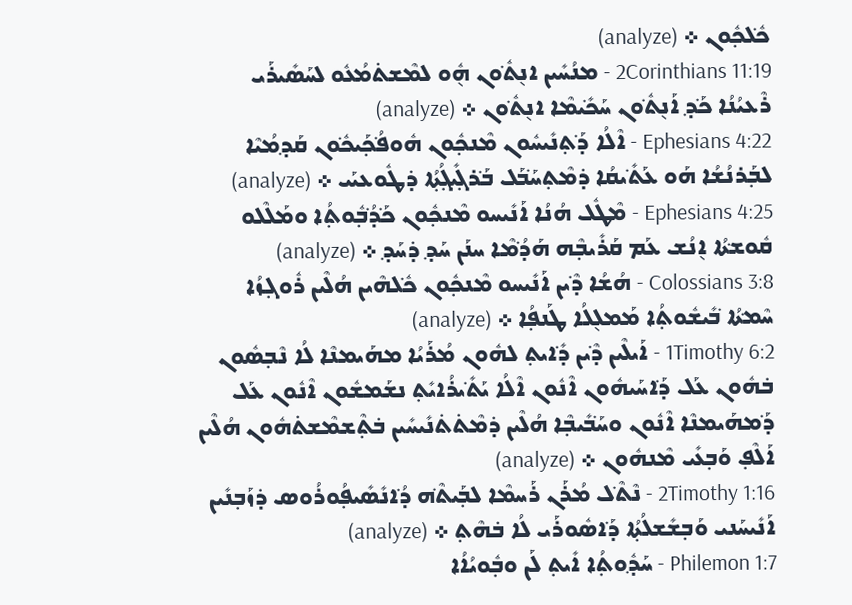ܟ݁ܽܠܟ݂ܽܘܢ ܀ (analyze)
2Corinthians 11:19 - ܡܢܳܚܺܝܢ ܐܢ݈ܬ݁ܽܘܢ ܗ݈ܽܘ ܠܡܶܫܬ݁ܡܳܥܽܘ ܠܚܰܣܺܝܪܰܝ ܪܶܥܝܳܢܳܐ ܟ݁ܰܕ݂ ܐܰܢ݈ܬ݁ܽܘܢ ܚܰܟ݁ܺܝܡܶܐ ܐܢ݈ܬ݁ܽܘܢ ܀ (analyze)
Ephesians 4:22 - ܐܶܠܳܐ ܕ݁ܰܬ݂ܢܺܝܚܽܘܢ ܡܶܢܟ݂ܽܘܢ ܗܽܘܦ݁ܳܟ݂ܰܝܟ݁ܽܘܢ ܩܰܕ݂ܡܳܝܶܐ ܠܒ݂ܰܪܢܳܫܳܐ ܗܰܘ ܥܰܬ݁ܺܝܩܳܐ ܕ݁ܡܶܬ݂ܚܰܒ݁ܰܠ ܒ݁ܰܪܓ݂ܺܝܓ݂ܳܬ݂ܳܐ ܕ݁ܛܽܘܥܝܰܝ ܀ (analyze)
Ephesians 4:25 - ܡܶܛܽܠ ܗܳܢܳܐ ܐܰܢܺܝܚܘ ܡܶܢܟ݂ܽܘܢ ܟ݁ܰܕ݁ܳܒ݂ܽܘܬ݂ܳܐ ܘܡܰܠܶܠܘ ܩܽܘܫܬ݁ܳܐ ܐ݈ܢܳܫ ܥܰܡ ܩܰܪܺܝܒ݂ܶܗ ܗܰܕ݁ܳܡܶܐ ܚܢܰܢ ܚܰܕ݂ ܕ݁ܚܰܕ݂ ܀ (analyze)
Colossians 3:8 - ܗܳܫܳܐ ܕ݁ܶܝܢ ܐܰܢܺܝܚܘ ܡܶܢܟ݂ܽܘܢ ܟ݁ܽܠܗܶܝܢ ܗܳܠܶܝܢ ܪܽܘܓ݂ܙܳܐ ܚܶܡܬ݁ܳܐ ܒ݁ܺܝܫܽܘܬ݂ܳܐ ܡܰܡܠ݈ܠܳܐ ܛܰܢܦ݂ܳܐ ܀ (analyze)
1Timothy 6:2 - ܐܰܝܠܶܝܢ ܕ݁ܶܝܢ ܕ݁ܺܐܝܬ݂ ܠܗܽܘܢ ܡܳܪܰܝܳܐ ܡܗܰܝܡܢܶܐ ܠܳܐ ܢܶܒ݂ܣܽܘܢ ܒ݁ܗܽܘܢ ܥܰܠ ܕ݁ܰܐܚܰܝܗܽܘܢ ܐܶܢܽܘܢ ܐܶܠܳܐ ܝܰܬ݁ܺܝܪܳܐܝܺܬ݂ ܢܫܰܡܫܽܘܢ ܐܶܢܽܘܢ ܥܰܠ ܕ݁ܰܡܗܰܝܡܢܶܐ ܐܶܢܽܘܢ ܘܚܰܒ݁ܺܝܒ݂ܶܐ ܗܳܠܶܝܢ ܕ݁ܡܶܬ݁ܬ݁ܢܺܝܚܺܝܢ ܒ݁ܬ݂ܶܫܡܶܫܬ݁ܗܽܘܢ ܗܳܠܶܝܢ ܐܰܠܶܦ݂ ܘܰܒ݂ܥܺܝ ܡܶܢܗܽܘܢ ܀ (analyze)
2Timothy 1:16 - ܢܶܬ݁ܶܠ ܡܳܪܰܢ ܪܰܚܡܶܐ ܠܒ݂ܰܝܬ݁ܶܗ ܕ݁ܳܐܢܺܣܺܝܦ݂ܳܘܪܳܘܣ ܕ݁ܙܰܒ݂ܢܺܝܢ ܐܰܢܺܝܚܰܢܝ ܘܰܒ݂ܫܺܫܠܳܬ݂ܳܐ ܕ݁ܰܐܣܽܘܪܰܝ ܠܳܐ ܒ݁ܗܶܬ݂ ܀ (analyze)
Philemon 1:7 - ܚܰܕ݂ܽܘܬ݂ܳܐ ܐܺܝܬ݂ ܠܰܢ ܘܒ݂ܽܘܝܳܐܳܐ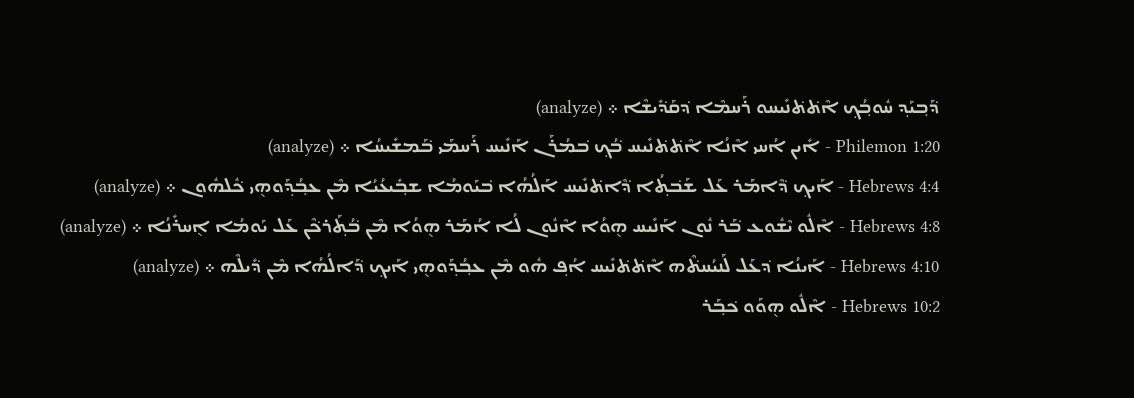ܕ݁ܰܒ݂ܝܰܕ݂ ܚܽܘܒ݂ܳܟ݂ ܐܶܬ݁ܬ݁ܢܺܝܚܘ ܪܰܚܡܶܐ ܕ݁ܩܰܕ݁ܺܝܫܶܐ ܀ (analyze)
Philemon 1:20 - ܐܺܝܢ ܐܳܚܝ ܐܶܢܳܐ ܐܶܬ݁ܬ݁ܢܺܝܚ ܒ݁ܳܟ݂ ܒ݁ܡܳܪܰܢ ܐܰܢܺܝܚ ܪܰܚܡܰܝ ܒ݁ܰܡܫܺܝܚܳܐ ܀ (analyze)
Hebrews 4:4 - ܐܰܝܟ݂ ܕ݁ܶܐܡܰܪ ܥܰܠ ܫܰܒ݁ܬ݂ܳܐ ܕ݁ܶܐܬ݁ܢܺܝܚ ܐܰܠܳܗܳܐ ܒ݁ܝܰܘܡܳܐ ܫܒ݂ܺܝܥܳܝܳܐ ܡܶܢ ܥܒ݂ܳܕ݂ܰܘܗ݈ܝ ܟ݁ܽܠܗܽܘܢ ܀ (analyze)
Hebrews 4:8 - ܐܶܠܽܘ ܝܶܫܽܘܥ ܒ݁ܰܪ ܢܽܘܢ ܐܰܢܺܝܚ ܗ݈ܘܳܐ ܐܶܢܽܘܢ ܠܳܐ ܐܳܡܰܪ ܗ݈ܘܳܐ ܡܶܢ ܒ݁ܳܬ݂ܰܪܟ݁ܶܢ ܥܰܠ ܝܰܘܡܳܐ ܐ݈ܚܪܺܢܳܐ ܀ (analyze)
Hebrews 4:10 - ܐܰܝܢܳܐ ܕ݁ܥܰܠ ܠܰܢܝܳܚܬ݁ܶܗ ܐܶܬ݁ܬ݁ܢܺܝܚ ܐܳܦ݂ ܗܽܘ ܡܶܢ ܥܒ݂ܳܕ݂ܰܘܗ݈ܝ ܐܰܝܟ݂ ܕ݁ܰܐܠܳܗܳܐ ܡܶܢ ܕ݁ܺܝܠܶܗ ܀ (analyze)
Hebrews 10:2 - ܐܶܠܽܘ ܗ݈ܘܰܘ ܟ݁ܒ݂ܰܪ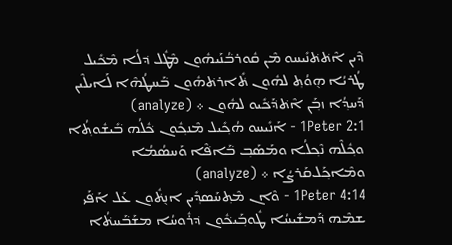ܕ݁ܶܝܢ ܐܶܬ݁ܬ݁ܢܺܝܚܘ ܡܶܢ ܩܽܘܪܒ݁ܳܢܰܝܗܽܘܢ ܡܶܛܽܠ ܕ݁ܠܳܐ ܡܶܟ݁ܺܝܠ ܛܳܪܝܳܐ ܗ݈ܘܳܬ݂ ܠܗܽܘܢ ܬ݁ܺܐܪܬ݁ܗܽܘܢ ܒ݁ܰܚܛܳܗܶܐ ܠܰܐܝܠܶܝܢ ܕ݁ܰܚܕ݂ܳܐ ܙܒ݂ܰܢ ܐܶܬ݁ܕ݁ܰܟ݁ܺܝܘ ܠܗܽܘܢ ܀ (analyze)
1Peter 2:1 - ܐܰܢܺܝܚܘ ܗܳܟ݂ܺܝܠ ܡܶܢܟ݂ܽܘܢ ܟ݁ܽܠܳܗ ܒ݁ܺܝܫܽܘܬ݂ܳܐ ܘܟ݂ܽܠܶܗ ܢܶܟ݂ܠܳܐ ܘܡܰܣܰܒ݂ ܒ݁ܰܐܦ݁ܶܐ ܘܰܚܣܳܡܳܐ ܘܡܶܐܟ݂ܰܠ‌ܩܰܪܨܳܐ ܀ (analyze)
1Peter 4:14 - ܘܶܐܢ ܡܶܬ݂ܚܰܣܕ݂ܺܝܢ ܐܢ݈ܬ݁ܽܘܢ ܥܰܠ ܐܰܦ݁ܰܝ ܫܡܶܗ ܕ݁ܰܡܫܺܝܚܳܐ ܛܽܘܒ݂ܰܝܟ݁ܽܘܢ ܕ݁ܪܽܘܚܳܐ ܡܫܰܒ݁ܰܚܬ݁ܳܐ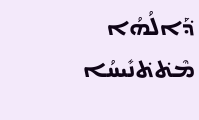ܕ݁ܰܐܠܳܗܳܐ ܡܶܬ݁ܬ݁ܢܺܝܚܳܐ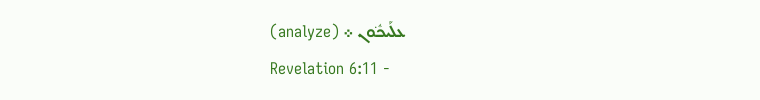ܥܠܰܝܟ݁ܽܘܢ ܀ (analyze)
Revelation 6:11 -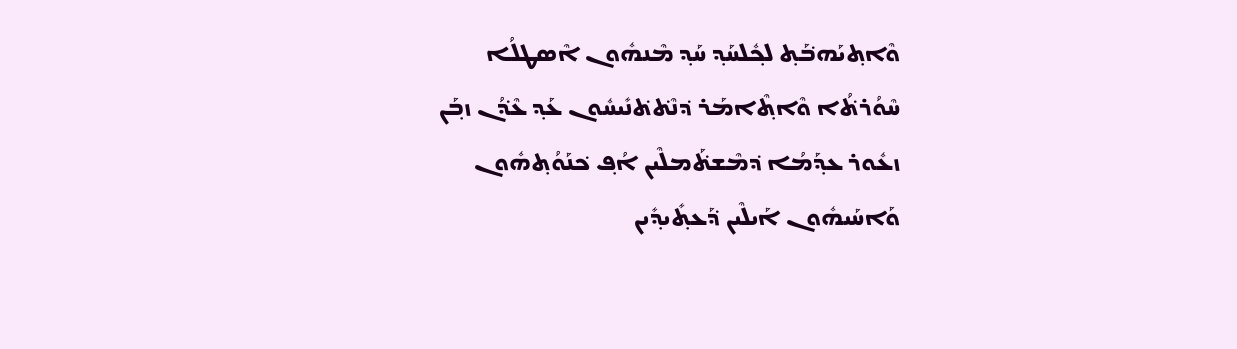ܘܶܐܬ݂ܝܰܗܒ݁ܰܬ݂ ܠܟ݂ܽܠܚܰܕ݂ ܚܰܕ݂ ܡܶܢܗܽܘܢ ܐܶܣܛܠܳܐ ܚܶܘܳܪܬ݁ܳܐ ܘܶܐܬ݂ܶܐܡܰܪ ܕ݁ܢܶܬ݁ܬ݁ܢܺܝܚܽܘܢ ܥܰܕ݂ ܥܶܕ݁ܳܢ ܙܒ݂ܰܢ ܙܥܽܘܪ ܥܕ݂ܰܡܳܐ ܕ݁ܡܶܫܬ݁ܰܡܠܶܝܢ ܐܳܦ݂ ܟ݁ܢܰܘܳܬ݂ܗܽܘܢ ܘܰܐܚܰܝܗܽܘܢ ܐܰܝܠܶܝܢ ܕ݁ܰܥܬ݂ܺܝܕ݂ܺܝܢ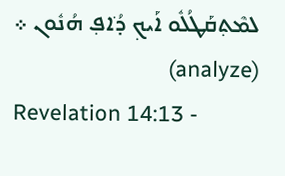ܠܡܶܬ݂ܩܰܛܳܠܽܘ ܐܰܝܟ݂ ܕ݁ܳܐܦ݂ ܗܳܢܽܘܢ ܀ (analyze)
Revelation 14:13 -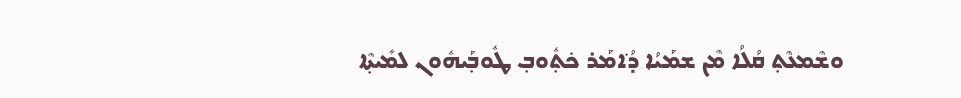ܘܫܶܡܥܶܬ݂ ܩܳܠܳܐ ܡܶܢ ܫܡܰܝܳܐ ܕ݁ܳܐܡܰܪ ܟ݁ܬ݂ܽܘܒ݂ ܛܽܘܒ݂ܰܝܗܽܘܢ ܠܡܺܝܬ݂ܶܐ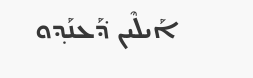ܐܰܝܠܶܝܢ ܕ݁ܰܥܢܰܕ݂ܘ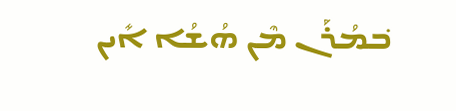ܒ݁ܡܳܪܰܢ ܡܶܢ ܗܳܫܳܐ ܐܺܝܢ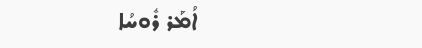ܐܳܡܰܪ ܪܽܘܚܳܐ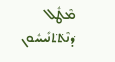ܡܶܛܽܠ ܕ݁ܢܶܬ݁ܬ݁ܢܺܝܚܽܘܢ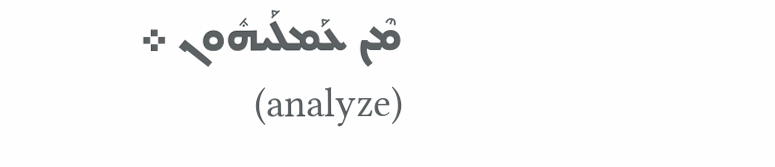ܡܶܢ ܥܰܡܠܰܝܗܽܘܢ ܀ (analyze)